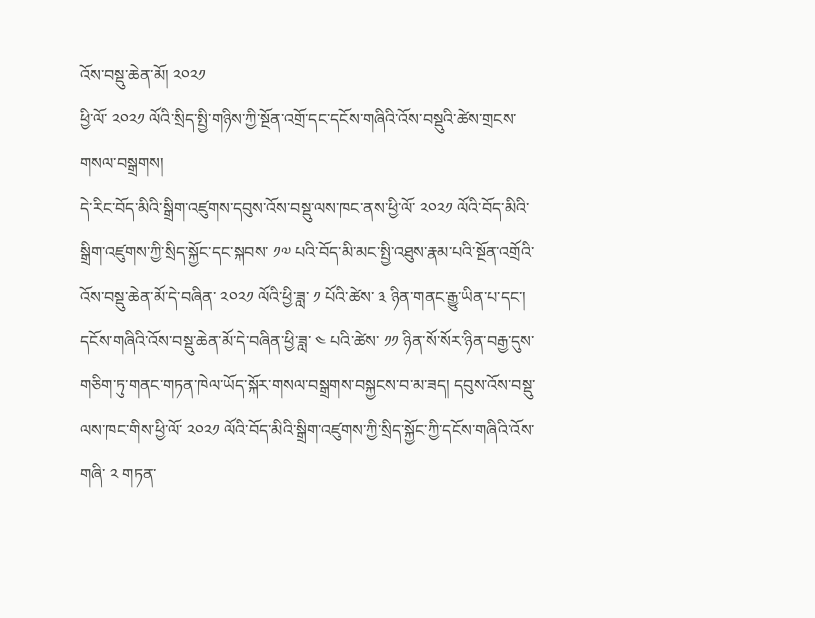འོས་བསྡུ་ཆེན་མོ། ༢༠༢༡
ཕྱི་ལོ་ ༢༠༢༡ ལོའི་སྲིད་སྤྱི་གཉིས་ཀྱི་སྔོན་འགྲོ་དང་དངོས་གཞིའི་འོས་བསྡུའི་ཚེས་གྲངས་གསལ་བསྒྲགས།
དེ་རིང་བོད་མིའི་སྒྲིག་འཛུགས་དབུས་འོས་བསྡུ་ལས་ཁང་ནས་ཕྱི་ལོ་ ༢༠༢༡ ལོའི་བོད་མིའི་སྒྲིག་འཛུགས་ཀྱི་སྲིད་སྐྱོང་དང་སྐབས་ ༡༧ པའི་བོད་མི་མང་སྤྱི་འཐུས་རྣམ་པའི་སྔོན་འགྲོའི་འོས་བསྡུ་ཆེན་མོ་དེ་བཞིན་ ༢༠༢༡ ལོའི་ཕྱི་ཟླ་ ༡ པོའི་ཚེས་ ༣ ཉིན་གནང་རྒྱུ་ཡིན་པ་དང་། དངོས་གཞིའི་འོས་བསྡུ་ཆེན་མོ་དེ་བཞིན་ཕྱི་ཟླ་ ༤ པའི་ཚེས་ ༡༡ ཉིན་སོ་སོར་ཉིན་བརྒྱ་དུས་གཅིག་ཏུ་གནང་གཏན་ཁེལ་ཡོད་སྐོར་གསལ་བསྒྲགས་བསྐྱངས་བ་མ་ཟད། དབུས་འོས་བསྡུ་ལས་ཁང་གིས་ཕྱི་ལོ་ ༢༠༢༡ ལོའི་བོད་མིའི་སྒྲིག་འཛུགས་ཀྱི་སྲིད་སྐྱོང་ཀྱི་དངོས་གཞིའི་འོས་གཞི་ ༢ གཏན་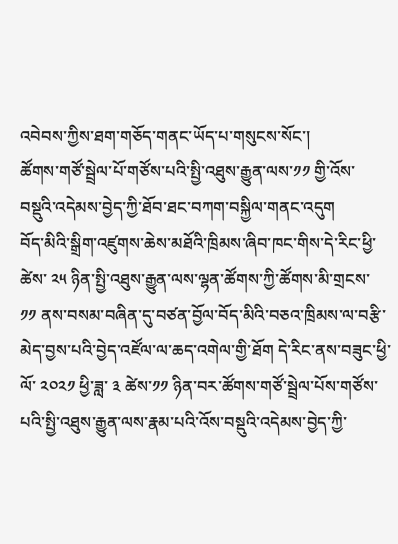འབེབས་ཀྱིས་ཐག་གཅོད་གནང་ཡོད་པ་གསུངས་སོང་།
ཚོགས་གཙོ་སྦྲེལ་པོ་གཙོས་པའི་སྤྱི་འཐུས་རྒྱུན་ལས་༡༡ གྱི་འོས་བསྡུའི་འདེམས་བྱེད་ཀྱི་ཐོབ་ཐང་བཀག་བསྐྱིལ་གནང་འདུག
བོད་མིའི་སྒྲིག་འཛུགས་ཆེས་མཐོའི་ཁྲིམས་ཞིབ་ཁང་གིས་དེ་རིང་ཕྱི་ཚེས་ ༢༥ ཉིན་སྤྱི་འཐུས་རྒྱུན་ལས་ལྷན་ཚོགས་ཀྱི་ཚོགས་མི་གྲངས་ ༡༡ ནས་བསམ་བཞིན་དུ་བཙན་བྱོལ་བོད་མིའི་བཅའ་ཁྲིམས་ལ་བརྩི་མེད་བྱས་པའི་བྱེད་འཛོལ་ལ་ཆད་འགེལ་གྱི་ཐོག དེ་རིང་ནས་བཟུང་ཕྱི་ལོ་ ༢༠༢༡ ཕྱི་ཟླ་ ༣ ཚེས་༡༡ ཉིན་བར་ཚོགས་གཙོ་སྦྲེལ་པོས་གཙོས་པའི་སྤྱི་འཐུས་རྒྱུན་ལས་རྣམ་པའི་འོས་བསྡུའི་འདེམས་བྱེད་ཀྱི་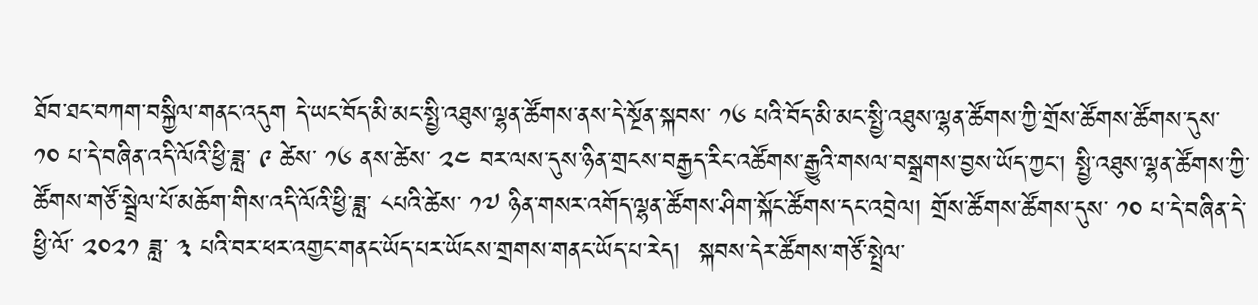ཐོབ་ཐང་བཀག་བསྐྱིལ་གནང་འདུག དེ་ཡང་བོད་མི་མང་སྤྱི་འཐུས་ལྷན་ཚོགས་ནས་དེ་སྔོན་སྐབས་ ༡༦ པའི་བོད་མི་མང་སྤྱི་འཐུས་ལྷན་ཚོགས་ཀྱི་གྲོས་ཚོགས་ཚོགས་དུས་ ༡༠ པ་དེ་བཞིན་འདི་ལོའི་ཕྱི་ཟླ་ ༩ ཚེས་ ༡༦ ནས་ཚེས་ ༢༤ བར་ལས་དུས་ཉིན་གྲངས་བརྒྱད་རིང་འཚོགས་རྒྱུའི་གསལ་བསྒྲགས་བྱས་ཡོད་ཀྱང་། སྤྱི་འཐུས་ལྷན་ཚོགས་ཀྱི་ཚོགས་གཙོ་སྦྲེལ་པོ་མཆོག་གིས་འདི་ལོའི་ཕྱི་ཟླ་ ༨པའི་ཚེས་ ༡༧ ཉིན་གསར་འགོད་ལྷན་ཚོགས་ཤིག་སྐོང་ཚོགས་དང་འབྲེལ། གྲོས་ཚོགས་ཚོགས་དུས་ ༡༠ པ་དེ་བཞིན་དེ་ཕྱི་ལོ་ ༢༠༢༡ ཟླ་ ༣ པའི་བར་ཕར་འགྱང་གནང་ཡོད་པར་ཡོངས་གྲགས་གནང་ཡོད་པ་རེད།  སྐབས་དེར་ཚོགས་གཙོ་སྤྲེལ་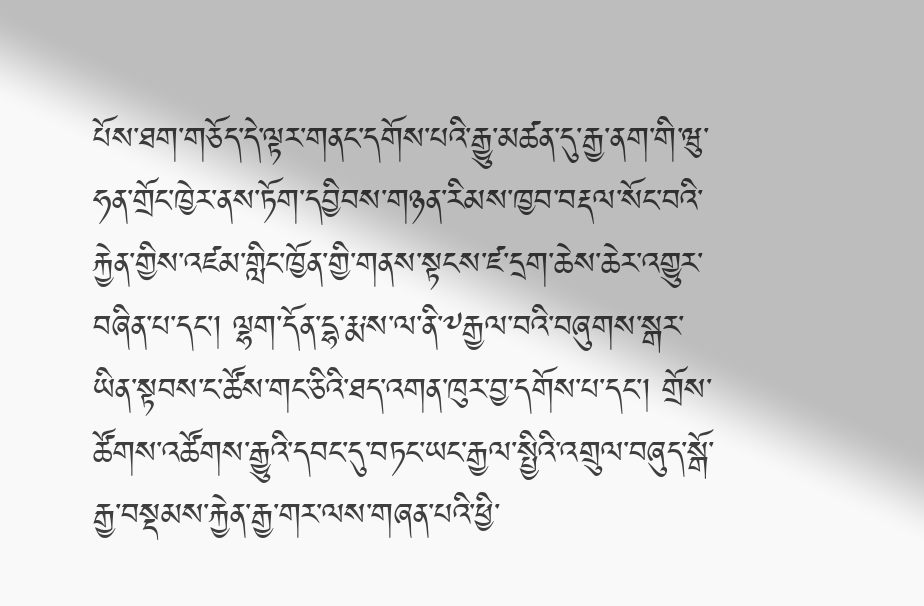པོས་ཐག་གཅོད་དེ་ལྟར་གནང་དགོས་པའི་རྒྱུ་མཚན་དུ་རྒྱ་ནག་གི་ཝུ་ཧན་གྲོང་ཁྱེར་ནས་ཏོག་དབྱིབས་གཉན་རིམས་ཁྱབ་བརྡལ་སོང་བའི་རྐྱེན་གྱིས་འཛམ་གླིང་ཁྱོན་གྱི་གནས་སྟངས་ཛ་དྲག་ཆེས་ཆེར་འགྱུར་བཞིན་པ་དང་། ལྷག་དོན་དྷ་རྨ་ས་ལ་ནི་༸རྒྱལ་བའི་བཞུགས་སྒར་ཡིན་སྟབས་ང་ཚོས་གང་ཅིའི་ཐད་འགན་ཁུར་བྱ་དགོས་པ་དང་། གྲོས་ཚོགས་འཚོགས་རྒྱུའི་དབང་དུ་བཏང་ཡང་རྒྱལ་སྤྱིའི་འགྲུལ་བཞུད་སྒོ་རྒྱ་བསྡམས་རྐྱེན་རྒྱ་གར་ལས་གཞན་པའི་ཕྱི་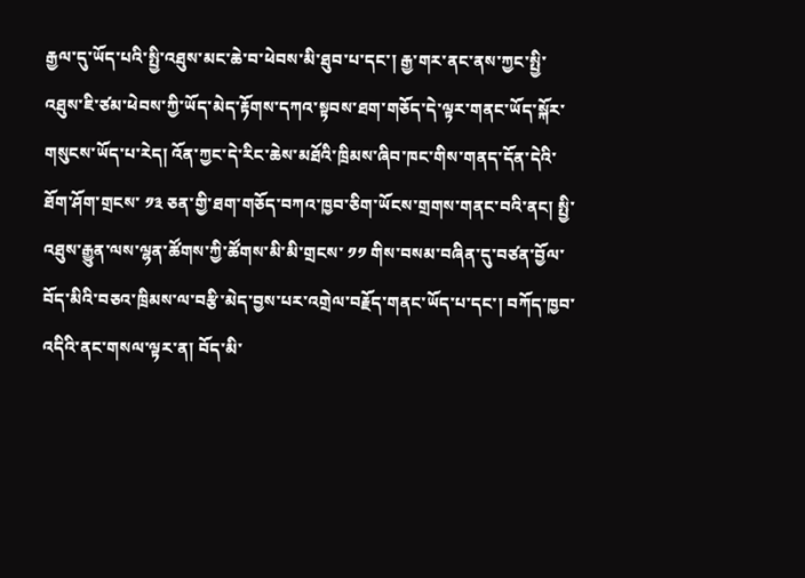རྒྱལ་དུ་ཡོད་པའི་སྤྱི་འཐུས་མང་ཆེ་བ་ཕེབས་མི་ཐུབ་པ་དང་། རྒྱ་གར་ནང་ནས་ཀྱང་སྤྱི་འཐུས་ཇི་ཙམ་ཕེབས་ཀྱི་ཡོད་མེད་རྟོགས་དཀའ་སྟབས་ཐག་གཅོད་དེ་ལྟར་གནང་ཡོད་སྐོར་གསུངས་ཡོད་པ་རེད། འོན་ཀྱང་དེ་རིང་ཆེས་མཐོའི་ཁྲིམས་ཞིབ་ཁང་གིས་གནད་དོན་དེའི་ཐོག་ཤོག་གྲངས་ ༡༣ ཅན་གྱི་ཐག་གཅོད་བཀའ་ཁྱབ་ཅིག་ཡོངས་གྲགས་གནང་བའི་ནང། སྤྱི་འཐུས་རྒྱུན་ལས་ལྷན་ཚོགས་ཀྱི་ཚོགས་མི་མི་གྲངས་ ༡༡ གིས་བསམ་བཞིན་དུ་བཙན་བྱོལ་བོད་མིའི་བཅའ་ཁྲིམས་ལ་བརྩི་མེད་བྱས་པར་འགྲེལ་བརྗོད་གནང་ཡོད་པ་དང་། བཀོད་ཁྱབ་འདིའི་ནང་གསལ་ལྟར་ན། བོད་མི་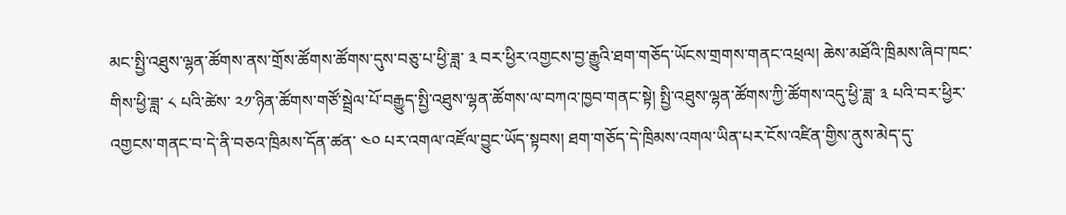མང་སྤྱི་འཐུས་ལྷན་ཚོགས་ནས་གྲོས་ཚོགས་ཚོགས་དུས་བཅུ་པ་ཕྱི་ཟླ་ ༣ བར་ཕྱིར་འགྱངས་བྱ་རྒྱུའི་ཐག་གཅོད་ཡོངས་གྲགས་གནང་འཕྲལ། ཆེས་མཐོའི་ཁྲིམས་ཞིབ་ཁང་གིས་ཕྱི་ཟླ་ ༨ པའི་ཚེས་ ༢༡་ཉིན་ཚོགས་གཙོ་སྦྲེལ་པོ་བརྒྱུད་སྤྱི་འཐུས་ལྷན་ཚོགས་ལ་བཀའ་ཁྱབ་གནང་སྟེ། སྤྱི་འཐུས་ལྷན་ཚོགས་ཀྱི་ཚོགས་འདུ་ཕྱི་ཟླ་ ༣ པའི་བར་ཕྱིར་འགྱངས་གནང་བ་དེ་ནི་བཅའ་ཁྲིམས་དོན་ཚན་ ༤༠ པར་འགལ་འཛོལ་བྱུང་ཡོད་སྟབས། ཐག་གཅོད་དེ་ཁྲིམས་འགལ་ཡིན་པར་ངོས་འཛིན་གྱིས་ནུས་མེད་དུ་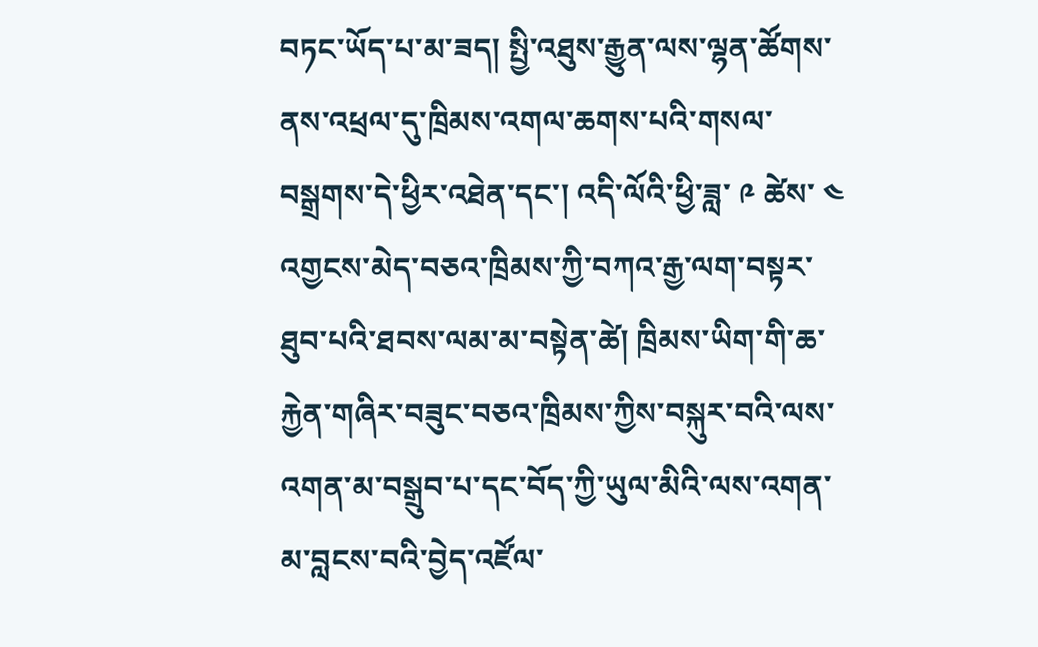བཏང་ཡོད་པ་མ་ཟད། སྤྱི་འཐུས་རྒྱུན་ལས་ལྷན་ཚོགས་ནས་འཕྲལ་དུ་ཁྲིམས་འགལ་ཆགས་པའི་གསལ་བསྒྲགས་དེ་ཕྱིར་འཐེན་དང་། འདི་ལོའི་ཕྱི་ཟླ་ ༩ ཚེས་ ༤ འགྱངས་མེད་བཅའ་ཁྲིམས་ཀྱི་བཀའ་རྒྱ་ལག་བསྟར་ཐུབ་པའི་ཐབས་ལམ་མ་བསྟེན་ཚེ། ཁྲིམས་ཡིག་གི་ཆ་རྐྱེན་གཞིར་བཟུང་བཅའ་ཁྲིམས་ཀྱིས་བསྐུར་བའི་ལས་འགན་མ་བསྒྲུབ་པ་དང་བོད་ཀྱི་ཡུལ་མིའི་ལས་འགན་མ་བླངས་བའི་བྱེད་འཛོལ་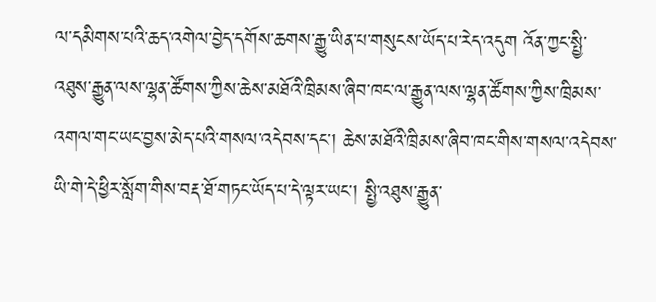ལ་དམིགས་པའི་ཆད་འགེལ་བྱེད་དགོས་ཆགས་རྒྱུ་ཡིན་པ་གསུངས་ཡོད་པ་རེད་འདུག འོན་ཀྱང་སྤྱི་འཐུས་རྒྱུན་ལས་ལྷན་ཚོགས་ཀྱིས་ཆེས་མཐོའི་ཁྲིམས་ཞིབ་ཁང་ལ་རྒྱུན་ལས་ལྷན་ཚོགས་ཀྱིས་ཁྲིམས་འགལ་གང་ཡང་བྱས་མེད་པའི་གསལ་འདེབས་དང་། ཆེས་མཐོའི་ཁྲིམས་ཞིབ་ཁང་གིས་གསལ་འདེབས་ཡི་གེ་དེ་ཕྱིར་སློག་གིས་བརྡ་ཐོ་གཏང་ཡོད་པ་དེ་ལྟར་ཡང་། སྤྱི་འཐུས་རྒྱུན་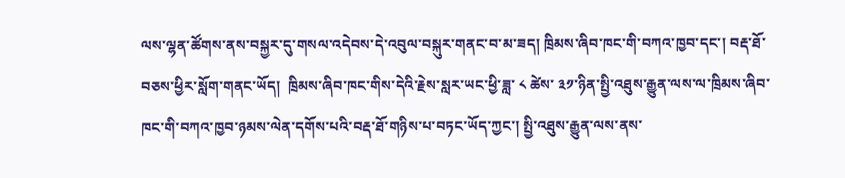ལས་ལྷན་ཚོགས་ནས་བསྐྱར་དུ་གསལ་འདེབས་དེ་འབུལ་བསྐུར་གནང་བ་མ་ཟད། ཁྲིམས་ཞིབ་ཁང་གི་བཀའ་ཁྱབ་དང་། བརྡ་ཐོ་བཅས་ཕྱིར་སློག་གནང་ཡོད།  ཁྲིམས་ཞིབ་ཁང་གིས་དེའི་རྗེས་སླར་ཡང་ཕྱི་ཟླ་ ༨ ཚེས་ ༣༡་ཉིན་སྤྱི་འཐུས་རྒྱུན་ལས་ལ་ཁྲིམས་ཞིབ་ཁང་གི་བཀའ་ཁྱབ་ཉམས་ལེན་དགོས་པའི་བརྡ་ཐོ་གཉིས་པ་བཏང་ཡོད་ཀྱང་། སྤྱི་འཐུས་རྒྱུན་ལས་ནས་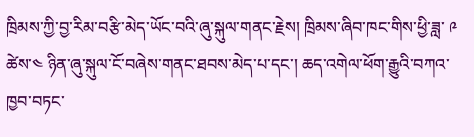ཁྲིམས་ཀྱི་བྱ་རིམ་བརྩི་མེད་ཡོང་བའི་ཞུ་སྐུལ་གནང་རྗེས། ཁྲིམས་ཞིབ་ཁང་གིས་ཕྱི་ཟླ་ ༩ ཚེས་༤ ཉིན་ཞུ་སྐུལ་ངོ་བཞེས་གནང་ཐབས་མེད་པ་དང་། ཆད་འགེལ་ཕོག་རྒྱུའི་བཀའ་ཁྱབ་བཏང་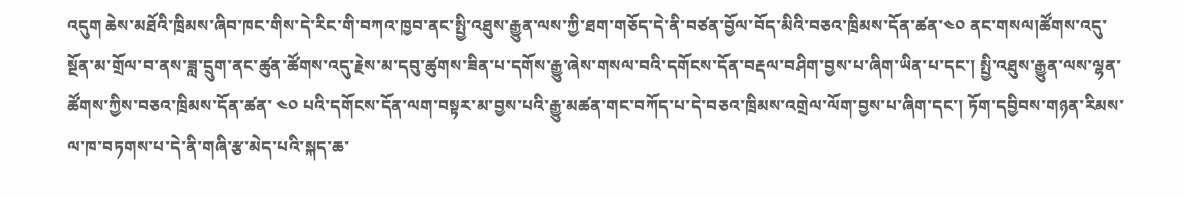འདུག ཆེས་མཐོའི་ཁྲིམས་ཞིབ་ཁང་གིས་དེ་རིང་གི་བཀའ་ཁྱབ་ནང་སྤྱི་འཐུས་རྒྱུན་ལས་ཀྱི་ཐག་གཅོད་དེ་ནི་བཙན་བྱོལ་བོད་མིའི་བཅའ་ཁྲིམས་དོན་ཚན་༤༠ ནང་གསལ།ཚོགས་འདུ་སྔོན་མ་གྲོལ་བ་ནས་ཟླ་དྲུག་ནང་ཚུན་ཚོགས་འདུ་རྗེས་མ་དབུ་ཚུགས་ཟིན་པ་དགོས་རྒྱུ་ཞེས་གསལ་བའི་དགོངས་དོན་བརྡལ་བཤིག་བྱས་པ་ཞིག་ཡིན་པ་དང་། སྤྱི་འཐུས་རྒྱུན་ལས་ལྷན་ཚོགས་ཀྱིས་བཅའ་ཁྲིམས་དོན་ཚན་ ༤༠ པའི་དགོངས་དོན་ལག་བསྟར་མ་བྱས་པའི་རྒྱུ་མཚན་གང་བཀོད་པ་དེ་བཅའ་ཁྲིམས་འགྲེལ་ལོག་བྱས་པ་ཞིག་དང་། ཏོག་དབྱིབས་གཉན་རིམས་ལ་ཁ་བཏགས་པ་དེ་ནི་གཞི་རྩ་མེད་པའི་སྐད་ཆ་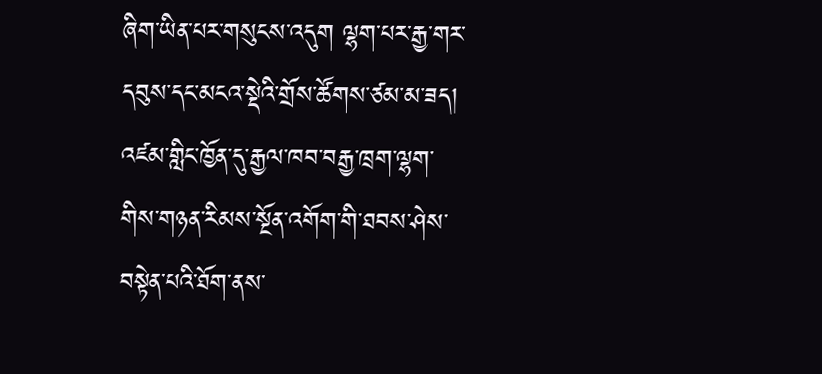ཞིག་ཡིན་པར་གསུངས་འདུག ལྷག་པར་རྒྱ་གར་དབུས་དང་མངའ་སྡེའི་གྲོས་ཚོགས་ཙམ་མ་ཟད། འཛམ་གླིང་ཁྱོན་དུ་རྒྱལ་ཁབ་བརྒྱ་ཁྲག་ལྷག་གིས་གཉན་རིམས་སྔོན་འགོག་གི་ཐབས་ཤེས་བསྟེན་པའི་ཐོག་ནས་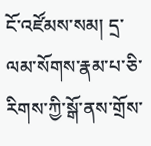ངོ་འཛོམས་སམ། དྲ་ལམ་སོགས་རྣམ་པ་ཅི་རིགས་ཀྱི་སྒོ་ནས་གྲོས་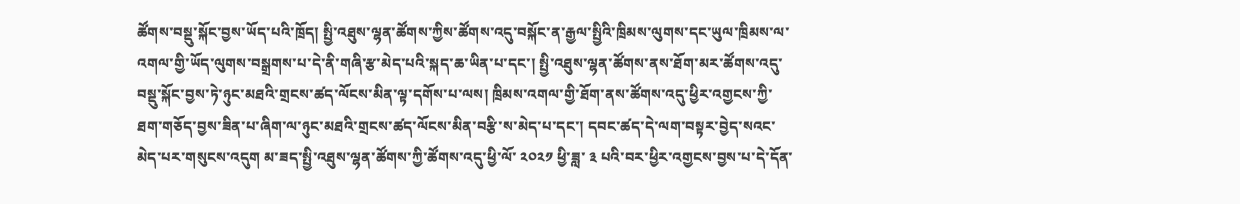ཚོགས་བསྡུ་སྐོང་བྱས་ཡོད་པའི་ཁྲོད། སྤྱི་འཐུས་ལྷན་ཚོགས་ཀྱིས་ཚོགས་འདུ་བསྐོང་ན་རྒྱལ་སྤྱིའི་ཁྲིམས་ལུགས་དང་ཡུལ་ཁྲིམས་ལ་འགལ་གྱི་ཡོད་ལུགས་བསྒྲགས་པ་དེ་ནི་གཞི་རྩ་མེད་པའི་སྐད་ཆ་ཡིན་པ་དང་། སྤྱི་འཐུས་ལྷན་ཚོགས་ནས་ཐོག་མར་ཚོགས་འདུ་བསྡུ་སྐོང་བྱས་ཏེ་ཉུང་མཐའི་གྲངས་ཚད་ལོངས་མིན་ལྟ་དགོས་པ་ལས། ཁྲིམས་འགལ་གྱི་ཐོག་ནས་ཚོགས་འདུ་ཕྱིར་འགྱངས་ཀྱི་ཐག་གཅོད་བྱས་ཟིན་པ་ཞིག་ལ་ཉུང་མཐའི་གྲངས་ཚད་ལོངས་མིན་བརྩི་ས་མེད་པ་དང་། དབང་ཚད་དེ་ལག་བསྟར་བྱེད་སའང་མེད་པར་གསུངས་འདུག མ་ཟད་སྤྱི་འཐུས་ལྷན་ཚོགས་ཀྱི་ཚོགས་འདུ་ཕྱི་ལོ་ ༢༠༢༡ ཕྱི་ཟླ་ ༣ པའི་བར་ཕྱིར་འགྱངས་བྱས་པ་དེ་དོན་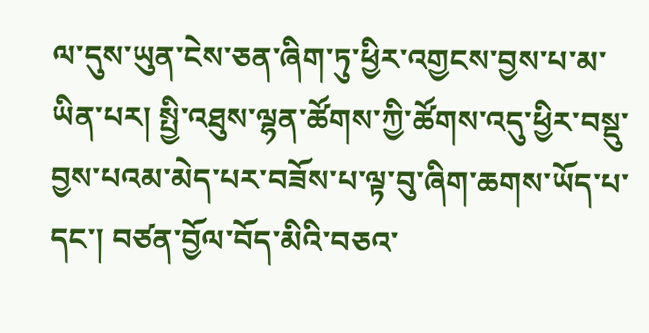ལ་དུས་ཡུན་ངེས་ཅན་ཞིག་ཏུ་ཕྱིར་འགྱངས་བྱས་པ་མ་ཡིན་པར། སྤྱི་འཐུས་ལྷན་ཚོགས་ཀྱི་ཚོགས་འདུ་ཕྱིར་བསྡུ་བྱས་པའམ་མེད་པར་བཟོས་པ་ལྟ་བུ་ཞིག་ཆགས་ཡོད་པ་དང་། བཙན་བྱོལ་བོད་མིའི་བཅའ་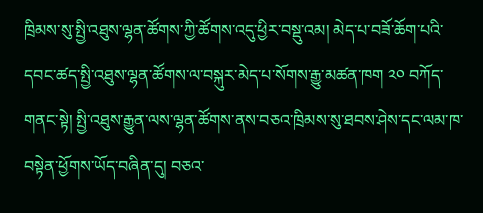ཁྲིམས་སུ་སྤྱི་འཐུས་ལྷན་ཚོགས་ཀྱི་ཚོགས་འདུ་ཕྱིར་བསྡུ་འམ། མེད་པ་བཟོ་ཆོག་པའི་དབང་ཚད་སྤྱི་འཐུས་ལྷན་ཚོགས་ལ་བསྐུར་མེད་པ་སོགས་རྒྱུ་མཚན་ཁག ༢༠ བཀོད་གནང་སྟེ། སྤྱི་འཐུས་རྒྱུན་ལས་ལྷན་ཚོགས་ནས་བཅའ་ཁྲིམས་སུ་ཐབས་ཤེས་དང་ལམ་ཁ་བསྟེན་ཕྱོགས་ཡོད་བཞིན་དུ། བཅའ་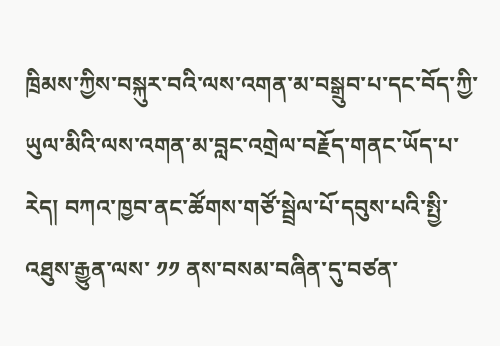ཁྲིམས་ཀྱིས་བསྐུར་བའི་ལས་འགན་མ་བསྒྲུབ་པ་དང་བོད་ཀྱི་ཡུལ་མིའི་ལས་འགན་མ་བླང་འགྲེལ་བརྗོད་གནང་ཡོད་པ་རེད། བཀའ་ཁྱབ་ནང་ཚོགས་གཙོ་སྦྲེལ་པོ་དབུས་པའི་སྤྱི་འཐུས་རྒྱུན་ལས་ ༡༡ ནས་བསམ་བཞིན་དུ་བཙན་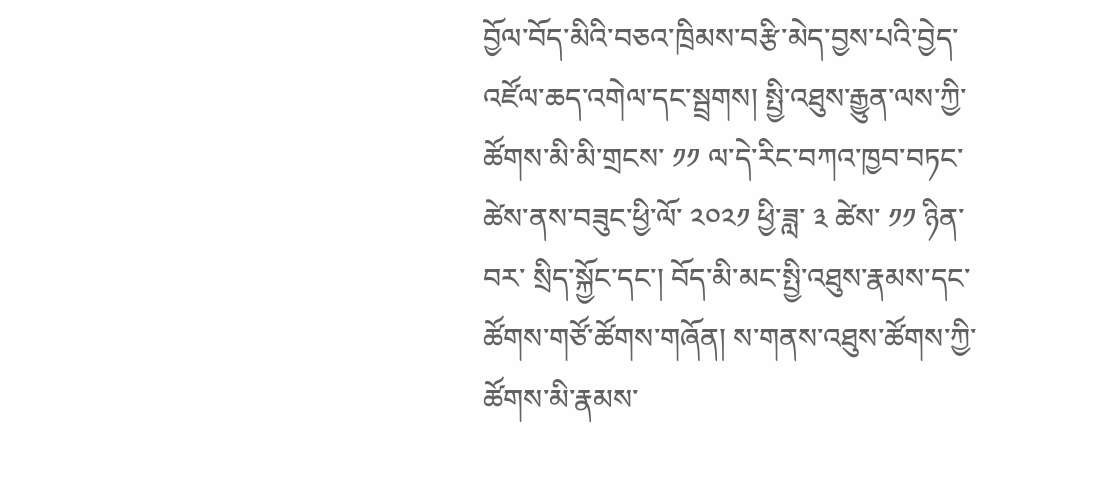བྱོལ་བོད་མིའི་བཅའ་ཁྲིམས་བརྩི་མེད་བྱས་པའི་བྱེད་འཛོལ་ཆད་འགེལ་དང་སྦྲགས། སྤྱི་འཐུས་རྒྱུན་ལས་ཀྱི་ཚོགས་མི་མི་གྲངས་ ༡༡ ལ་དེ་རིང་བཀའ་ཁྱབ་བཏང་ཚེས་ནས་བཟུང་ཕྱི་ལོ་ ༢༠༢༡ ཕྱི་ཟླ་ ༣ ཚེས་ ༡༡ ཉིན་བར་ སྲིད་སྐྱོང་དང་། བོད་མི་མང་སྤྱི་འཐུས་རྣམས་དང་ཚོགས་གཙོ་ཚོགས་གཞོན། ས་གནས་འཐུས་ཚོགས་ཀྱི་ཚོགས་མི་རྣམས་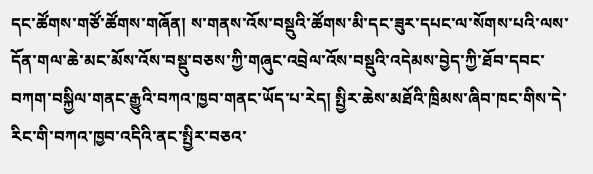དང་ཚོགས་གཙོ་ཚོགས་གཞོན། ས་གནས་འོས་བསྡུའི་ཚོགས་མི་དང་ཟུར་དཔང་ལ་སོགས་པའི་ལས་དོན་གལ་ཆེ་མང་མོས་འོས་བསྡུ་བཅས་ཀྱི་གཞུང་འབྲེལ་འོས་བསྡུའི་འདེམས་བྱེད་ཀྱི་ཐོབ་དབང་བཀག་བསྐྱིལ་གནང་རྒྱུའི་བཀའ་ཁྱབ་གནང་ཡོད་པ་རེད། སྤྱིར་ཆེས་མཐོའི་ཁྲིམས་ཞིབ་ཁང་གིས་དེ་རིང་གི་བཀའ་ཁྱབ་འདིའི་ནང་སྤྱིར་བཅའ་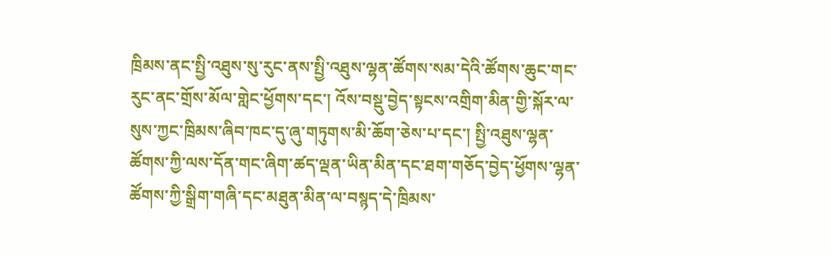ཁྲིམས་ནང་སྤྱི་འཐུས་སུ་རུང་ནས་སྤྱི་འཐུས་ལྷན་ཚོགས་སམ་དེའི་ཚོགས་ཆུང་གང་རུང་ནང་གྲོས་མོལ་གླེང་ཕྱོགས་དང་། འོས་བསྡུ་བྱེད་སྟངས་འགྲིག་མིན་གྱི་སྐོར་ལ་སུས་ཀྱང་ཁྲིམས་ཞིབ་ཁང་དུ་ཞུ་གཏུགས་མི་ཆོག་ཅེས་པ་དང་། སྤྱི་འཐུས་ལྷན་ཚོགས་ཀྱི་ལས་དོན་གང་ཞིག་ཚད་ལྡན་ཡིན་མིན་དང་ཐག་གཅོད་བྱེད་ཕྱོགས་ལྷན་ཚོགས་ཀྱི་སྒྲིག་གཞི་དང་མཐུན་མིན་ལ་བསྙད་དེ་ཁྲིམས་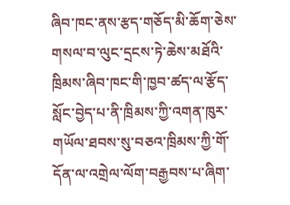ཞིབ་ཁང་ནས་རྩད་གཅོད་མི་ཆོག་ཅེས་གསལ་བ་ལུང་དྲངས་ཏེ་ཆེས་མཐོའི་ཁྲིམས་ཞིབ་ཁང་གི་ཁྱབ་ཚད་ལ་རྩོད་སློང་བྱེད་པ་ནི་ཁྲིམས་ཀྱི་འགན་ཁུར་གཡོལ་ཐབས་སུ་བཅའ་ཁྲིམས་ཀྱི་གོ་དོན་ལ་འགྲེལ་ལོག་བརྒྱབས་པ་ཞིག་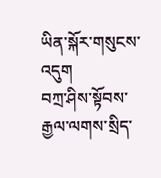ཡིན་སྐོར་གསུངས་འདུག
བཀྲ་ཤིས་སྟོབས་རྒྱལ་ལགས་སྲིད་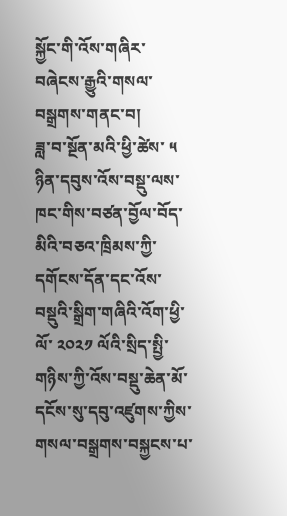སྐྱོང་གི་འོས་གཞིར་བཞེངས་རྒྱུའི་གསལ་བསྒྲགས་གནང་བ།
ཟླ་བ་སྔོན་མའི་ཕྱི་ཚེས་ ༥ ཉིན་དབུས་འོས་བསྡུ་ལས་ཁང་གིས་བཙན་བྱོལ་བོད་མིའི་བཅའ་ཁྲིམས་ཀྱི་དགོངས་དོན་དང་འོས་བསྡུའི་སྒྲིག་གཞིའི་འོག་ཕྱི་ལོ་ ༢༠༢༡ ལོའི་སྲིད་སྤྱི་གཉིས་ཀྱི་འོས་བསྡུ་ཆེན་མོ་དངོས་སུ་དབུ་འཛུགས་ཀྱིས་གསལ་བསྒྲགས་བསྐྱངས་པ་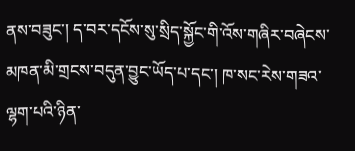ནས་བཟུང་། ད་བར་དངོས་སུ་སྲིད་སྐྱོང་གི་འོས་གཞིར་བཞེངས་མཁན་མི་གྲངས་བདུན་བྱུང་ཡོད་པ་དང་། ཁ་སང་རེས་གཟའ་ལྷག་པའི་ཉིན་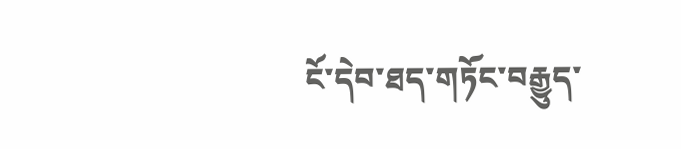ངོ་དེབ་ཐད་གཏོང་བརྒྱུད་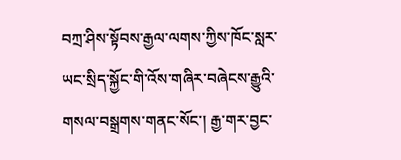བཀྲ་ཤིས་སྟོབས་རྒྱལ་ལགས་ཀྱིས་ཁོང་སླར་ཡང་སྲིད་སྐྱོང་གི་འོས་གཞིར་བཞེངས་རྒྱུའི་གསལ་བསྒྲགས་གནང་སོང་། རྒྱ་གར་བྱང་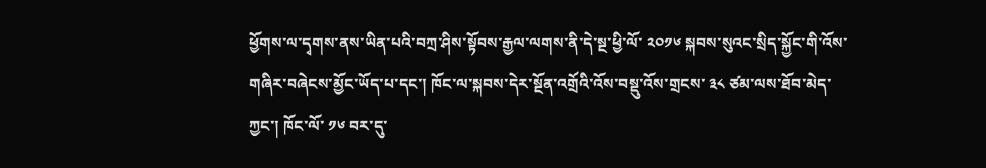ཕྱོགས་ལ་དྭགས་ནས་ཡིན་པའི་བཀྲ་ཤིས་སྟོབས་རྒྱལ་ལགས་ནི་དེ་སྔ་ཕྱི་ལོ་ ༢༠༡༦ སྐབས་སུའང་སྲིད་སྐྱོང་གི་འོས་གཞིར་བཞེངས་མྱོང་ཡོད་པ་དང་། ཁོང་ལ་སྐབས་དེར་སྔོན་འགྲོའི་འོས་བསྡུ་འོས་གྲངས་ ༣༨ ཙམ་ལས་ཐོབ་མེད་ཀྱང་། ཁོང་ལོ་ ༡༦ བར་དུ་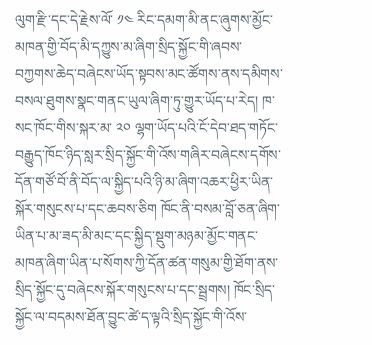ལུག་རྫི་དང་དེ་རྗེས་ལོ་ ༡༤ རིང་དམག་མི་ནང་ཞུགས་མྱོང་མཁན་གྱི་བོད་མི་དཀྱུས་མ་ཞིག་སྲིད་སྐྱོང་གི་ཞབས་བཀྱགས་ཆེད་བཞེངས་ཡོད་སྟབས་མང་ཚོགས་ནས་དམིགས་བསལ་ཐུགས་སྣང་གནང་ཡུལ་ཞིག་ཏུ་གྱུར་ཡོད་པ་རེད། ཁ་སང་ཁོང་གིས་སྐར་མ་ ༢༠ ལྷག་ཡོད་པའི་ངོ་དེབ་ཐད་གཏོང་བརྒྱུད་ཁོང་ཉིད་སླར་སྲིད་སྐྱོང་གི་འོས་གཞིར་བཞེངས་དགོས་དོན་གཙོ་བོ་ནི་བོད་ལ་སྐྱིད་པའི་ཉི་མ་ཞིག་འཆར་ཕྱིར་ཡིན་སྐོར་གསུངས་པ་དང་ཆབས་ཅིག ཁོང་ནི་བསམ་བློ་ཅན་ཞིག་ཡིན་པ་མ་ཟད་མི་མང་དང་སྐྱིད་སྡུག་མཉམ་མྱོང་གནང་མཁན་ཞིག་ཡིན་པ་སོགས་ཀྱི་དོན་ཚན་གསུམ་གྱི་ཐོག་ནས་སྲིད་སྐྱོང་དུ་བཞེངས་སྐོར་གསུངས་པ་དང་སྦྲགས། ཁོང་སྲིད་སྐྱོང་ལ་བདམས་ཐོན་བྱུང་ཚེ་ད་ལྟའི་སྲིད་སྐྱོང་གི་འོས་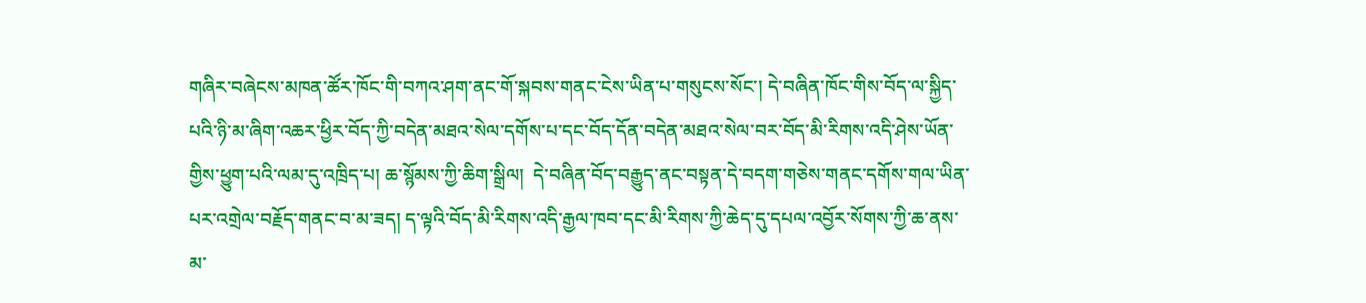གཞིར་བཞེངས་མཁན་ཚོར་ཁོང་གི་བཀའ་ཤག་ནང་གོ་སྐབས་གནང་ངེས་ཡིན་པ་གསུངས་སོང་། དེ་བཞིན་ཁོང་གིས་བོད་ལ་སྐྱིད་པའི་ཉི་མ་ཞིག་འཆར་ཕྱིར་བོད་ཀྱི་བདེན་མཐའ་སེལ་དགོས་པ་དང་བོད་དོན་བདེན་མཐའ་སེལ་བར་བོད་མི་རིགས་འདི་ཤེས་ཡོན་གྱིས་ཕྱུག་པའི་ལམ་དུ་འཁྲིད་པ། ཆ་སྙོམས་ཀྱི་ཆིག་སྒྲིལ།  དེ་བཞིན་བོད་བརྒྱུད་ནང་བསྟན་དེ་བདག་གཅེས་གནང་དགོས་གལ་ཡིན་པར་འགྲེལ་བརྗོད་གནང་བ་མ་ཟད། ད་ལྟའི་བོད་མི་རིགས་འདི་རྒྱལ་ཁབ་དང་མི་རིགས་ཀྱི་ཆེད་དུ་དཔལ་འབྱོར་སོགས་ཀྱི་ཆ་ནས་མ་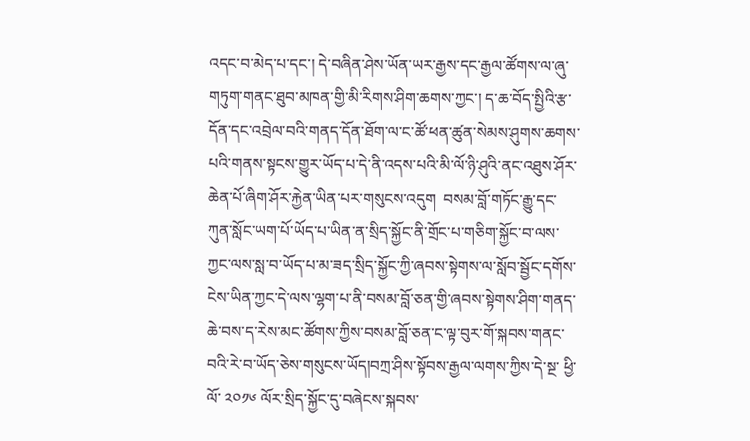འདང་བ་མེད་པ་དང་། དེ་བཞིན་ཤེས་ཡོན་ཡར་རྒྱས་དང་རྒྱལ་ཚོགས་ལ་ཞུ་གཏུག་གནང་ཐུབ་མཁན་གྱི་མི་རིགས་ཤིག་ཆགས་ཀྱང་། ད་ཆ་བོད་སྤྱིའི་རྩ་དོན་དང་འབྲེལ་བའི་གནད་དོན་ཐོག་ལ་ང་ཚོ་ཕན་ཚུན་སེམས་ཤུགས་ཆགས་པའི་གནས་སྟངས་གྱུར་ཡོད་པ་དེ་ནི་འདས་པའི་མི་ལོ་ཉི་ཤུའི་ནང་འཐུས་ཤོར་ཆེན་པོ་ཞིག་ཤོར་རྐྱེན་ཡིན་པར་གསུངས་འདུག  བསམ་བློ་གཏོང་རྒྱུ་དང་ཀུན་སློང་ཡག་པོ་ཡོད་པ་ཡིན་ན་སྲིད་སྐྱོང་ནི་གྲོང་པ་གཅིག་སྐྱོང་བ་ལས་ཀྱང་ལས་སླ་བ་ཡོད་པ་མ་ཟད་སྲིད་སྐྱོང་ཀྱི་ཞབས་སྟེགས་ལ་སློབ་སྦྱོང་དགོས་ངེས་ཡིན་ཀྱང་དེ་ལས་ལྷག་པ་ནི་བསམ་བློ་ཅན་གྱི་ཞབས་སྟེགས་ཤིག་གནད་ཆེ་བས་ད་རེས་མང་ཚོགས་ཀྱིས་བསམ་བློ་ཅན་ང་ལྟ་བུར་གོ་སྐབས་གནང་བའི་རེ་བ་ཡོད་ཅེས་གསུངས་ཡོད།བཀྲ་ཤིས་སྟོབས་རྒྱལ་ལགས་ཀྱིས་དེ་སྔ་ ཕྱི་ལོ་ ༢༠༡༦ ལོར་སྲིད་སྐྱོང་དུ་བཞེངས་སྐབས་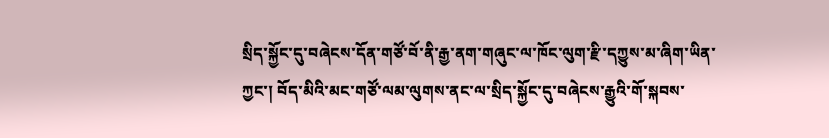སྲིད་སྐྱོང་དུ་བཞེངས་དོན་གཙོ་བོ་ནི་རྒྱ་ནག་གཞུང་ལ་ཁོང་ལུག་རྫི་དཀྱུས་མ་ཞིག་ཡིན་ཀྱང་། བོད་མིའི་མང་གཙོ་ལམ་ལུགས་ནང་ལ་སྲིད་སྐྱོང་དུ་བཞེངས་རྒྱུའི་གོ་སྐབས་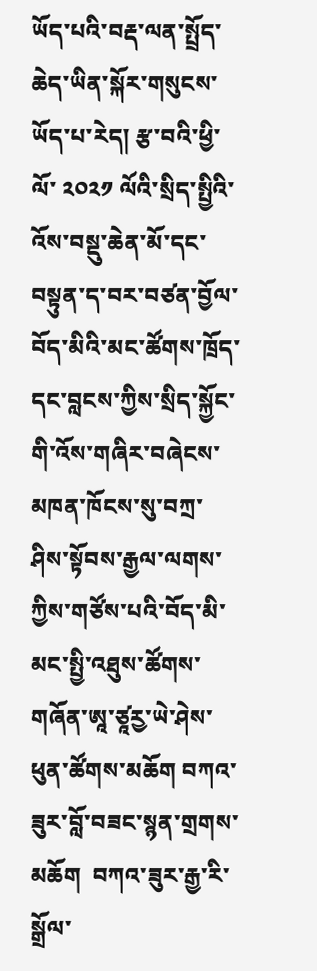ཡོད་པའི་བརྡ་ལན་སྤྲོད་ཆེད་ཡིན་སྐོར་གསུངས་ཡོད་པ་རེད། རྩ་བའི་ཕྱི་ལོ་ ༢༠༢༡ ལོའི་སྲིད་སྤྱིའི་འོས་བསྡུ་ཆེན་མོ་དང་བསྟུན་ད་བར་བཙན་བྱོལ་བོད་མིའི་མང་ཚོགས་ཁྲོད་དང་བླངས་ཀྱིས་སྲིད་སྐྱོང་གི་འོས་གཞིར་བཞེངས་མཁན་ཁོངས་སུ་བཀྲ་ཤིས་སྟོབས་རྒྱལ་ལགས་ཀྱིས་གཙོས་པའི་བོད་མི་མང་སྤྱི་འཐུས་ཚོགས་གཞོན་ཨཱ་ཙཱརྱ་ཡེ་ཤེས་ཕུན་ཚོགས་མཆོག བཀའ་ཟུར་བློ་བཟང་སྙན་གྲགས་མཆོག  བཀའ་ཟུར་རྒྱ་རི་སྒྲོལ་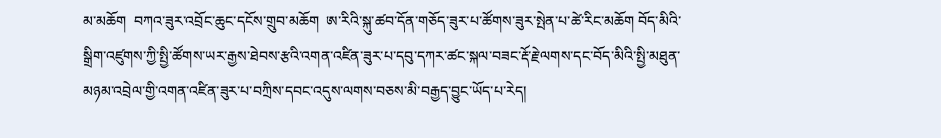མ་མཆོག  བཀའ་ཟུར་འབྲོང་ཆུང་དངོས་གྲུབ་མཆོག  ཨ་རིའི་སྐུ་ཚབ་དོན་གཅོད་ཟུར་པ་ཚོགས་ཟུར་སྤེན་པ་ཚེ་རིང་མཆོག བོད་མིའི་སྒྲིག་འཛུགས་ཀྱི་སྤྱི་ཚོགས་ཡར་རྒྱས་ཐེབས་རྩའི་འགན་འཛིན་ཟུར་པ་དབུ་དཀར་ཚང་སྐལ་བཟང་རྡོ་རྗེ་ལགས་དང་བོད་མིའི་སྤྱི་མཐུན་མཉམ་འབྲེལ་གྱི་འགན་འཛིན་ཟུར་པ་བཀྲིས་དབང་འདུས་ལགས་བཅས་མི་བརྒྱད་བྱུང་ཡོད་པ་རེད།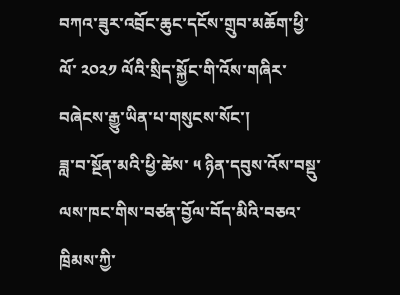བཀའ་ཟུར་འབྲོང་ཆུང་དངོས་གྲུབ་མཆོག་ཕྱི་ལོ་ ༢༠༢༡ ལོའི་སྲིད་སྐྱོང་གི་འོས་གཞིར་བཞེངས་རྒྱུ་ཡིན་པ་གསུངས་སོང་།
ཟླ་བ་སྔོན་མའི་ཕྱི་ཚེས་ ༥ ཉིན་དབུས་འོས་བསྡུ་ལས་ཁང་གིས་བཙན་བྱོལ་བོད་མིའི་བཅའ་ཁྲིམས་ཀྱི་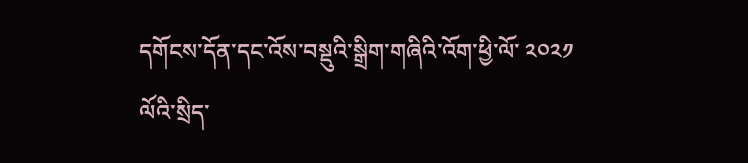དགོངས་དོན་དང་འོས་བསྡུའི་སྒྲིག་གཞིའི་འོག་ཕྱི་ལོ་ ༢༠༢༡ ལོའི་སྲིད་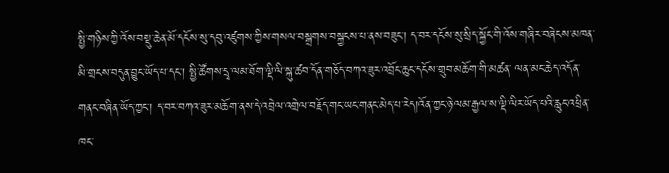སྤྱི་གཉིས་ཀྱི་འོས་བསྡུ་ཆེན་མོ་དངོས་སུ་དབུ་འཛུགས་ཀྱིས་གསལ་བསྒྲགས་བསྐྱངས་པ་ནས་བཟུང་། ད་བར་དངོས་སུ་སྲིད་སྐྱོང་གི་འོས་གཞིར་བཞེངས་མཁན་མི་གྲངས་བདུན་བྱུང་ཡོད་པ་དང་། སྤྱི་ཚོགས་དྲྭ་ལམ་ཐོག་ལྡི་ལི་སྐུ་ཚབ་དོན་གཅོད་བཀའ་ཟུར་འབྲོང་ཆུང་དངོས་གྲུབ་མཆོག་གི་མཚན་ ལན་མང་ཆེད་འདོན་གནང་བཞིན་ཡོད་ཀྱང་། ད་བར་བཀའ་ཟུར་མཆོག་ནས་དེ་འབྲེལ་འགྲེལ་བརྗོད་གང་ཡང་གནང་མེད་པ་རེད།འོན་ཀྱང་ཉེ་ལམ་རྒྱལ་ས་ལྡི་ལིར་ཡོད་པའི་རླུང་འཕྲིན་ཁང་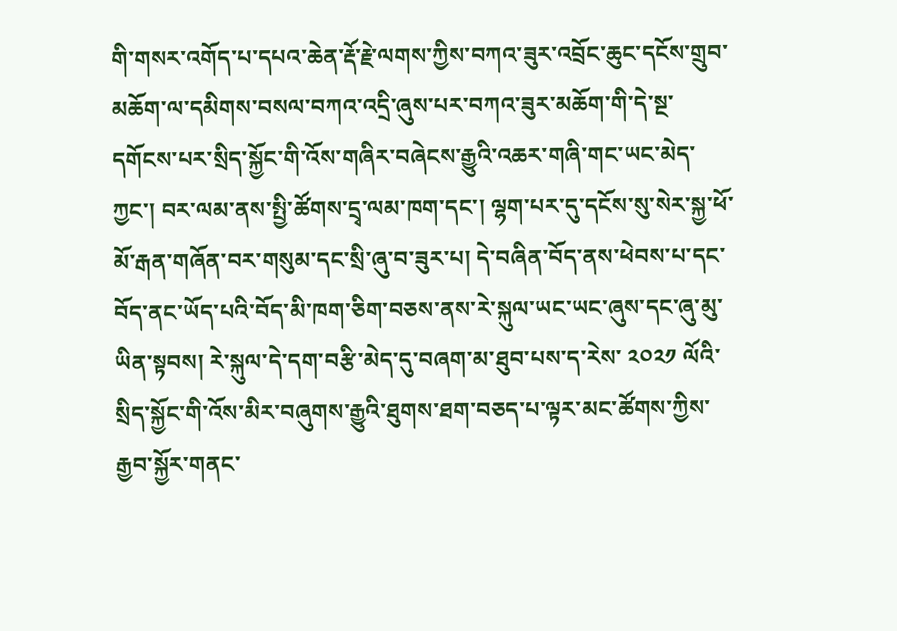གི་གསར་འགོད་པ་དཔའ་ཆེན་རྡོ་རྗེ་ལགས་ཀྱིས་བཀའ་ཟུར་འབྲོང་ཆུང་དངོས་གྲུབ་མཆོག་ལ་དམིགས་བསལ་བཀའ་འདྲི་ཞུས་པར་བཀའ་ཟུར་མཆོག་གི་དེ་སྔ་དགོངས་པར་སྲིད་སྐྱོང་གི་འོས་གཞིར་བཞེངས་རྒྱུའི་འཆར་གཞི་གང་ཡང་མེད་ཀྱང་། བར་ལམ་ནས་སྤྱི་ཚོགས་དྲྭ་ལམ་ཁག་དང་། ལྷག་པར་དུ་དངོས་སུ་སེར་སྐྱ་ཕོ་མོ་རྒན་གཞོན་བར་གསུམ་དང་སྲི་ཞུ་བ་ཟུར་པ། དེ་བཞིན་བོད་ནས་ཕེབས་པ་དང་བོད་ནང་ཡོད་པའི་བོད་མི་ཁག་ཅིག་བཅས་ནས་རེ་སྐུལ་ཡང་ཡང་ཞུས་དང་ཞུ་མུ་ཡིན་སྟབས། རེ་སྐུལ་དེ་དག་བརྩི་མེད་དུ་བཞག་མ་ཐུབ་པས་ད་རེས་ ༢༠༢༡ ལོའི་སྲིད་སྐྱོང་གི་འོས་མིར་བཞུགས་རྒྱུའི་ཐུགས་ཐག་བཅད་པ་ལྟར་མང་ཚོགས་ཀྱིས་རྒྱབ་སྐྱོར་གནང་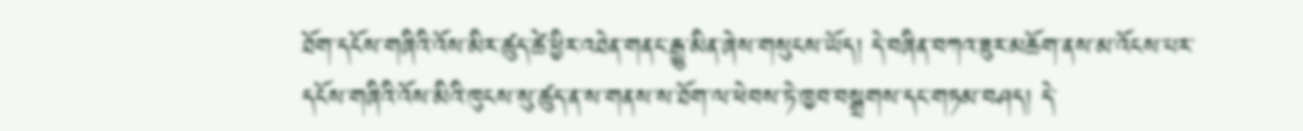ཐོག་དངོས་གཞིའི་འོས་མིར་ཚུད་ཚེ་ཕྱིར་འཐེན་གནང་རྒྱུ་མིན་ཞེས་གསུངས་ཡོད། དེ་བཞིན་བཀའ་ཟུར་མཆོག་ནས་མ་འོངས་པར་དངོས་གཞིའི་འོས་མིའི་ཁུངས་སུ་ཚུད་ན་ས་གནས་ས་ཐོག་ལ་ཕེབས་ཏེ་ཁྱབ་བསྒྲགས་དང་གཏམ་བཤད། དེ་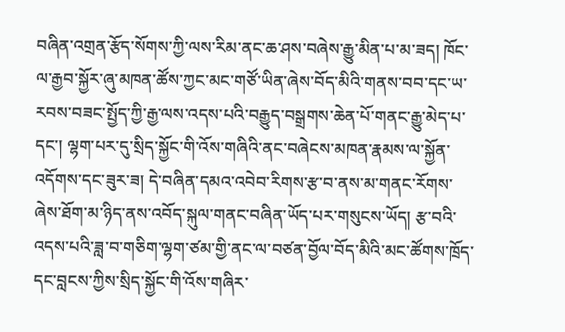བཞིན་འགྲན་རྩོད་སོགས་ཀྱི་ལས་རིམ་ནང་ཆ་ཤས་བཞེས་རྒྱུ་མིན་པ་མ་ཟད། ཁོང་ལ་རྒྱབ་སྐྱོར་ཞུ་མཁན་ཚོས་ཀྱང་མང་གཙོ་ཡིན་ཞེས་བོད་མིའི་གནས་བབ་དང་ཡ་རབས་བཟང་སྤྱོད་ཀྱི་རྒྱ་ལས་འདས་པའི་བརྒྱུད་བསྒྲགས་ཆེན་པོ་གནང་རྒྱུ་མེད་པ་དང་། ལྷག་པར་དུ་སྲིད་སྐྱོང་གི་འོས་གཞིའི་ནང་བཞེངས་མཁན་རྣམས་ལ་སྐྱོན་འདོགས་དང་ཟུར་ཟ། དེ་བཞིན་དམའ་འབེབ་རིགས་རྩ་བ་ནས་མ་གནང་རོགས་ཞེས་ཐོག་མ་ཉིད་ནས་འབོད་སྐུལ་གནང་བཞིན་ཡོད་པར་གསུངས་ཡོད། རྩ་བའི་འདས་པའི་ཟླ་བ་གཅིག་ལྷག་ཙམ་གྱི་ནང་ལ་བཙན་བྱོལ་བོད་མིའི་མང་ཚོགས་ཁྲོད་དང་བླངས་ཀྱིས་སྲིད་སྐྱོང་གི་འོས་གཞིར་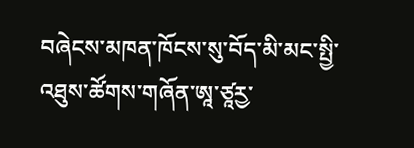བཞེངས་མཁན་ཁོངས་སུ་བོད་མི་མང་སྤྱི་འཐུས་ཚོགས་གཞོན་ཨཱ་ཙཱརྱ་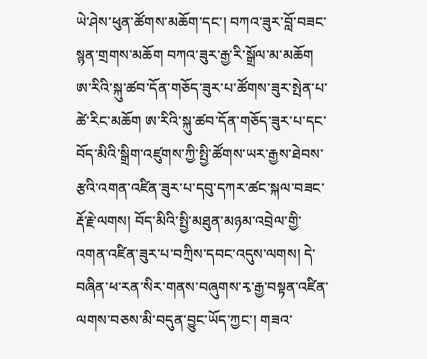ཡེ་ཤེས་ཕུན་ཚོགས་མཆོག་དང་། བཀའ་ཟུར་བློ་བཟང་སྙན་གྲགས་མཆོག བཀའ་ཟུར་རྒྱ་རི་སྒྲོལ་མ་མཆོག ཨ་རིའི་སྐུ་ཚབ་དོན་གཅོད་ཟུར་པ་ཚོགས་ཟུར་སྤེན་པ་ཚེ་རིང་མཆོག ཨ་རིའི་སྐུ་ཚབ་དོན་གཅོད་ཟུར་པ་དང་བོད་མིའི་སྒྲིག་འཛུགས་ཀྱི་སྤྱི་ཚོགས་ཡར་རྒྱས་ཐེབས་རྩའི་འགན་འཛིན་ཟུར་པ་དབུ་དཀར་ཚང་སྐལ་བཟང་རྡོ་རྗེ་ལགས། བོད་མིའི་སྤྱི་མཐུན་མཉམ་འབྲེལ་གྱི་འགན་འཛིན་ཟུར་པ་བཀྲིས་དབང་འདུས་ལགས། དེ་བཞིན་ཕ་རན་སིར་གནས་བཞུགས་རྭ་རྒྱ་བསྟན་འཛིན་ལགས་བཅས་མི་བདུན་བྱུང་ཡོད་ཀྱང་། གཟའ་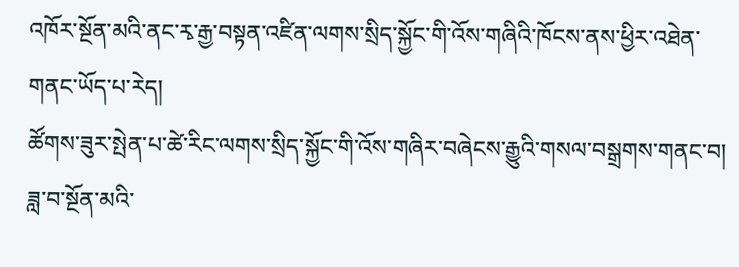འཁོར་སྔོན་མའི་ནང་རྭ་རྒྱ་བསྟན་འཛིན་ལགས་སྲིད་སྐྱོང་གི་འོས་གཞིའི་ཁོངས་ནས་ཕྱིར་འཐེན་གནང་ཡོད་པ་རེད།
ཚོགས་ཟུར་སྤེན་པ་ཚེ་རིང་ལགས་སྲིད་སྐྱོང་གི་འོས་གཞིར་བཞེངས་རྒྱུའི་གསལ་བསྒྲགས་གནང་བ།
ཟླ་བ་སྔོན་མའི་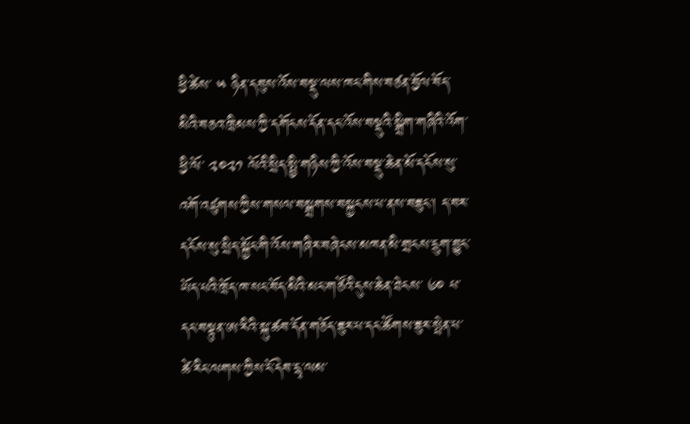ཕྱི་ཚེས་ ༥ ཉིན་དབུས་འོས་བསྡུ་ལས་ཁང་གིས་བཙན་བྱོལ་བོད་མིའི་བཅའ་ཁྲིམས་ཀྱི་དགོངས་དོན་དང་འོས་བསྡུའི་སྒྲིག་གཞིའི་འོག་ཕྱི་ལོ་ ༢༠༢༡ ལོའི་སྲིད་སྤྱི་གཉིས་ཀྱི་འོས་བསྡུ་ཆེན་མོ་དངོས་སུ་འགོ་འཛུགས་ཀྱིས་གསལ་བསྒྲགས་བསྐྱངས་པ་ནས་བཟུང་། ད་བར་དངོས་སུ་སྲིད་སྐྱོང་གི་འོས་གཞིར་བཞེངས་མཁན་མི་གྲངས་དྲུག་བྱུང་ཡོད་པའི་ཁྲོད་ཁ་སང་བོད་མིའི་མང་གཙོའི་དུས་ཆེན་ཐེངས་ ༦༠ པ་དང་བསྟུན་ཨ་རིའི་སྐུ་ཚབ་དོན་གཅོད་ཟུར་པ་དང་ཚོགས་ཟུར་སྤེན་པ་ཚེ་རིང་ལགས་ཀྱིས་ངོ་དེབ་དྲྭ་ལམ་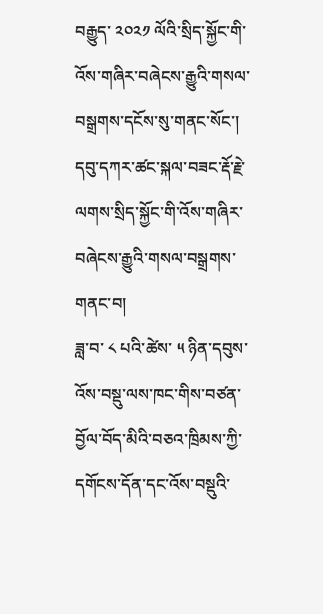བརྒྱུད་ ༢༠༢༡ ལོའི་སྲིད་སྐྱོང་གི་འོས་གཞིར་བཞེངས་རྒྱུའི་གསལ་བསྒྲགས་དངོས་སུ་གནང་སོང་།
དབུ་དཀར་ཚང་སྐལ་བཟང་རྡོ་རྗེ་ལགས་སྲིད་སྐྱོང་གི་འོས་གཞིར་བཞེངས་རྒྱུའི་གསལ་བསྒྲགས་གནང་བ།
ཟླ་བ་ ༨ པའི་ཚེས་ ༥ ཉིན་དབུས་འོས་བསྡུ་ལས་ཁང་གིས་བཙན་བྱོལ་བོད་མིའི་བཅའ་ཁྲིམས་ཀྱི་དགོངས་དོན་དང་འོས་བསྡུའི་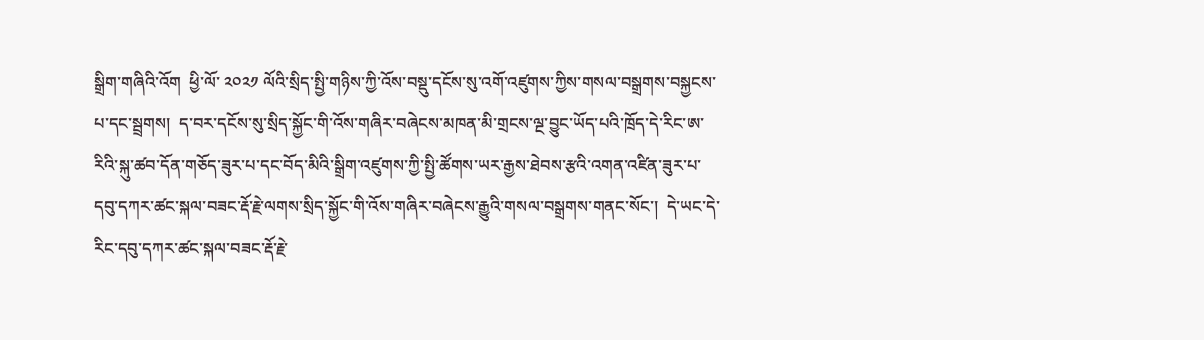སྒྲིག་གཞིའི་འོག  ཕྱི་ལོ་ ༢༠༢༡ ལོའི་སྲིད་སྤྱི་གཉིས་ཀྱི་འོས་བསྡུ་དངོས་སུ་འགོ་འཛུགས་ཀྱིས་གསལ་བསྒྲགས་བསྐྱངས་པ་དང་སྦྲགས།  ད་བར་དངོས་སུ་སྲིད་སྐྱོང་གི་འོས་གཞིར་བཞེངས་མཁན་མི་གྲངས་ལྔ་བྱུང་ཡོད་པའི་ཁྲོད་དེ་རིང་ཨ་རིའི་སྐུ་ཚབ་དོན་གཅོད་ཟུར་པ་དང་བོད་མིའི་སྒྲིག་འཛུགས་ཀྱི་སྤྱི་ཚོགས་ཡར་རྒྱས་ཐེབས་རྩའི་འགན་འཛིན་ཟུར་པ་དབུ་དཀར་ཚང་སྐལ་བཟང་རྡོ་རྗེ་ལགས་སྲིད་སྐྱོང་གི་འོས་གཞིར་བཞེངས་རྒྱུའི་གསལ་བསྒྲགས་གནང་སོང་།  དེ་ཡང་དེ་རིང་དབུ་དཀར་ཚང་སྐལ་བཟང་རྡོ་རྗེ་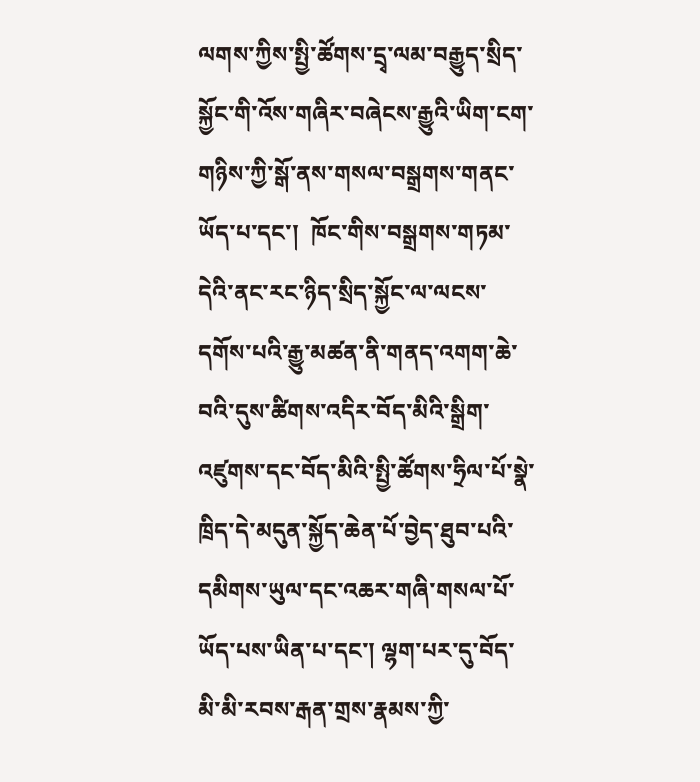ལགས་ཀྱིས་སྤྱི་ཚོགས་དྲྭ་ལམ་བརྒྱུད་སྲིད་སྐྱོང་གི་འོས་གཞིར་བཞེངས་རྒྱུའི་ཡིག་ངག་གཉིས་ཀྱི་སྒོ་ནས་གསལ་བསྒྲགས་གནང་ཡོད་པ་དང་།  ཁོང་གིས་བསྒྲགས་གཏམ་དེའི་ནང་རང་ཉིད་སྲིད་སྐྱོང་ལ་ལངས་དགོས་པའི་རྒྱུ་མཚན་ནི་གནད་འགག་ཆེ་བའི་དུས་ཚིགས་འདིར་བོད་མིའི་སྒྲིག་འཛུགས་དང་བོད་མིའི་སྤྱི་ཚོགས་ཧྲིལ་པོ་སྣེ་ཁྲིད་དེ་མདུན་སྐྱོད་ཆེན་པོ་བྱེད་ཐུབ་པའི་དམིགས་ཡུལ་དང་འཆར་གཞི་གསལ་པོ་ཡོད་པས་ཡིན་པ་དང་། ལྷག་པར་དུ་བོད་མི་མི་རབས་རྒན་གྲས་རྣམས་ཀྱི་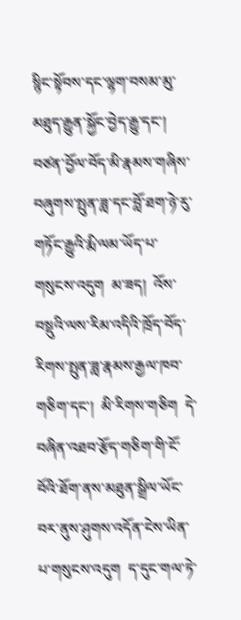སྙིང་སྟོབས་དང་ལྷག་བསམ་མུ་མཐུད་རྒྱུན་སྐྱོང་བྱེད་རྒྱུ་དང་།  བཙན་བྱོལ་བོད་མི་རྣམས་གཞིས་བཞུགས་སྤུན་ཟླ་དང་བློ་ཐག་ཉེ་རུ་གཏོང་རྒྱུའི་རྨི་ལམ་ཡོད་པ་གསུངས་འདུག  མ་ཟད།  འོས་བསྡུའི་ལས་རིམ་འདིའི་ཁྲོད་བོད་རིགས་སྤུན་ཟླ་རྣམས་རྒྱལ་ཁབ་གཅིག་དང་།  མི་རིགས་གཅིག  དེ་བཞིན་འཐབ་རྩོད་གཅིག་གི་ངོ་བོའི་ཐོག་ནས་མཐུན་སྒྲིལ་ཡོང་བར་ནུས་ཤུགས་འདོན་ངེས་ཡིན་པ་གསུངས་འདུག  ད་དུང་གལ་ཏེ་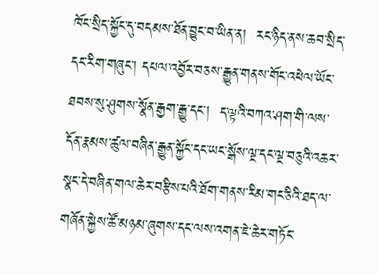ཁོང་སྲིད་སྐྱོང་དུ་བདམས་ཐོན་བྱུང་བ་ཡིན་ན།  རང་ཉིད་ནས་ཆབ་སྲིད་དང་རིག་གཞུང་། དཔལ་འབྱོར་བཅས་རྒྱུན་གནས་གོང་འཕེལ་ཡོང་ཐབས་སུ་ཤུགས་སྣོན་རྒྱག་རྒྱུ་དང་།  ད་ལྟའི་བཀའ་ཤག་གི་ལས་དོན་རྣམས་ཚུལ་བཞིན་རྒྱུན་སྐྱོང་དང་ཡང་སྒོས་ལྔ་དང་ལྔ་བཅུའི་འཆར་སྣང་དེ་བཞིན་གལ་ཆེར་བརྩིས་པའི་ཐོག་གནས་རིམ་གང་ཅིའི་ཐད་ལ་གཞོན་སྐྱེས་ཚོ་མཉམ་ཞུགས་དང་ལས་འགན་ཇེ་ཆེར་གཏོང་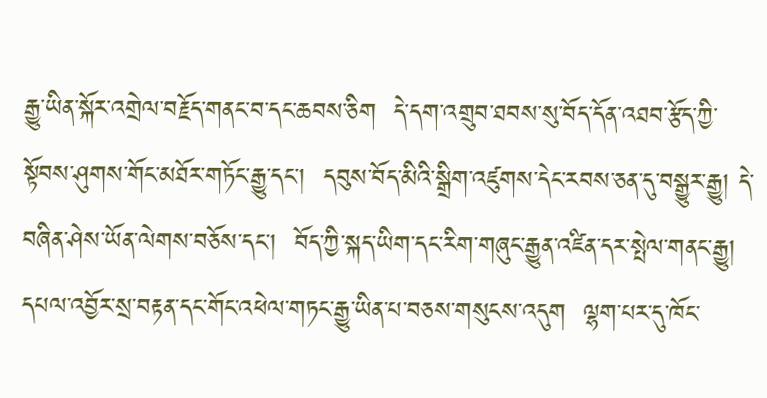རྒྱུ་ཡིན་སྐོར་འགྲེལ་བརྗོད་གནང་བ་དང་ཆབས་ཅིག  དེ་དག་འགྲུབ་ཐབས་སུ་བོད་དོན་འཐབ་རྩོད་ཀྱི་སྟོབས་ཤུགས་གོང་མཐོར་གཏོང་རྒྱུ་དང་།  དབུས་བོད་མིའི་སྒྲིག་འཛུགས་དེང་རབས་ཅན་དུ་བསྒྱུར་རྒྱུ། དེ་བཞིན་ཤེས་ཡོན་ལེགས་བཅོས་དང་།  བོད་ཀྱི་སྐད་ཡིག་དང་རིག་གཞུང་རྒྱུན་འཛིན་དར་སྤེལ་གནང་རྒྱུ། དཔལ་འབྱོར་སྲ་བརྟན་དང་གོང་འཕེལ་གཏང་རྒྱུ་ཡིན་པ་བཅས་གསུངས་འདུག  ལྷག་པར་དུ་ཁོང་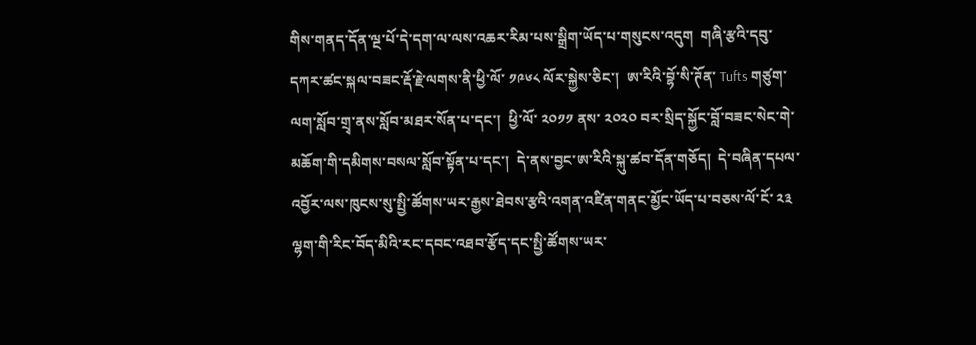གིས་གནད་དོན་ལྔ་པོ་དེ་དག་ལ་ལས་འཆར་རིམ་པས་སྒྲིག་ཡོད་པ་གསུངས་འདུག  གཞི་རྩའི་དབུ་དཀར་ཚང་སྐལ་བཟང་རྡོ་རྗེ་ལགས་ནི་ཕྱི་ལོ་ ༡༩༦༨ ལོར་སྐྱེས་ཅིང་།  ཨ་རིའི་བྷོ་སི་ཊོན་ Tufts གཙུག་ལག་སློབ་གྲྭ་ནས་སློབ་མཐར་སོན་པ་དང་།  ཕྱི་ལོ་ ༢༠༡༡ ནས་ ༢༠༢༠ བར་སྲིད་སྐྱོང་བློ་བཟང་སེང་གེ་མཆོག་གི་དམིགས་བསལ་སློབ་སྟོན་པ་དང་།  དེ་ནས་བྱང་ཨ་རིའི་སྐུ་ཚབ་དོན་གཅོད།  དེ་བཞིན་དཔལ་འབྱོར་ལས་ཁུངས་སུ་སྤྱི་ཚོགས་ཡར་རྒྱས་ཐེབས་རྩའི་འགན་འཛིན་གནང་མྱོང་ཡོད་པ་བཅས་ལོ་ངོ་ ༢༣ ལྷག་གི་རིང་བོད་མིའི་རང་དབང་འཐབ་རྩོད་དང་སྤྱི་ཚོགས་ཡར་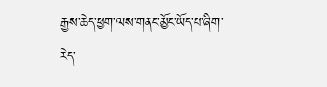རྒྱས་ཆེད་ཕྱག་ལས་གནང་མྱོང་ཡོད་པ་ཞིག་རེད་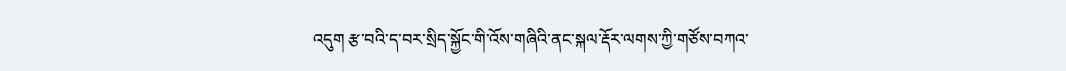འདུག རྩ་བའི་ད་བར་སྲིད་སྐྱོང་གི་འོས་གཞིའི་ནང་སྐལ་རྡོར་ལགས་ཀྱི་གཙོས་བཀའ་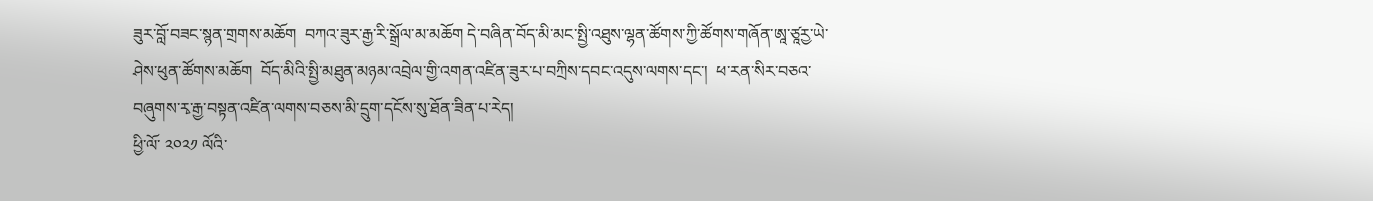ཟུར་བློ་བཟང་སྙན་གྲགས་མཆོག  བཀའ་ཟུར་རྒྱ་རི་སྒྲོལ་མ་མཆོག དེ་བཞིན་བོད་མི་མང་སྤྱི་འཐུས་ལྷན་ཚོགས་ཀྱི་ཚོགས་གཞོན་ཨཱ་ཙཱརྱ་ཡེ་ཤེས་ཕུན་ཚོགས་མཆོག  བོད་མིའི་སྤྱི་མཐུན་མཉམ་འབྲེལ་གྱི་འགན་འཛིན་ཟུར་པ་བཀྲིས་དབང་འདུས་ལགས་དང་།  ཕ་རན་སིར་བཅའ་བཞུགས་རྭ་རྒྱ་བསྟན་འཛིན་ལགས་བཅས་མི་དྲུག་དངོས་སུ་ཐོན་ཟིན་པ་རེད།
ཕྱི་ལོ་ ༢༠༢༡ ལོའི་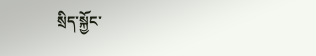སྲིད་སྐྱོང་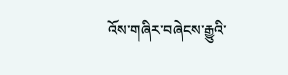འོས་གཞིར་བཞེངས་རྒྱུའི་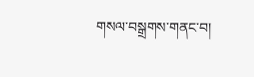གསལ་བསྒྲགས་གནང་བ།